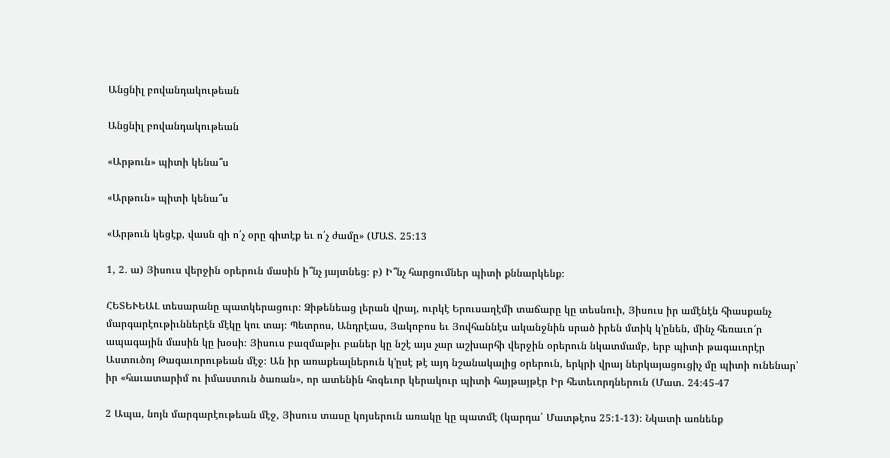Անցնիլ բովանդակութեան

Անցնիլ բովանդակութեան

«Արթուն» պիտի կենա՞ս

«Արթուն» պիտի կենա՞ս

«Արթուն կեցէք, վասն զի ո՛չ օրը գիտէք եւ ո՛չ ժամը» (ՄԱՏ. 25։13

1, 2. ա) Յիսուս վերջին օրերուն մասին ի՞նչ յայտնեց։ բ) Ի՞նչ հարցումներ պիտի քննարկենք։

ՀԵՏԵՒԵԱԼ տեսարանը պատկերացուր։ Ձիթենեաց լերան վրայ, ուրկէ Երուսաղէմի տաճարը կը տեսնուի, Յիսուս իր ամէնէն հիասքանչ մարգարէութիւններէն մէկը կու տայ։ Պետրոս, Անդրէաս, Յակոբոս եւ Յովհաննէս ականջնին սրած իրեն մտիկ կ’ընեն, մինչ հեռաւո՜ր ապագային մասին կը խօսի։ Յիսուս բազմաթիւ բաներ կը նշէ այս չար աշխարհի վերջին օրերուն նկատմամբ, երբ պիտի թագաւորէր Աստուծոյ Թագաւորութեան մէջ։ Ան իր առաքեալներուն կ’ըսէ թէ այդ նշանակալից օրերուն, երկրի վրայ ներկայացուցիչ մը պիտի ունենար՝ իր «հաւատարիմ ու իմաստուն ծառան», որ ատենին հոգեւոր կերակուր պիտի հայթայթէր Իր հետեւորդներուն (Մատ. 24։45-47

2 Ապա, նոյն մարգարէութեան մէջ, Յիսուս տասը կոյսերուն առակը կը պատմէ (կարդա՛ Մատթէոս 25։1-13)։ Նկատի առնենք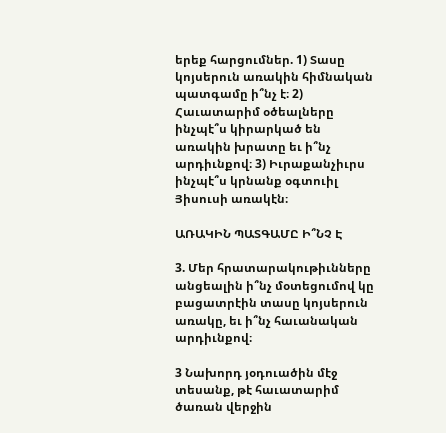երեք հարցումներ. 1) Տասը կոյսերուն առակին հիմնական պատգամը ի՞նչ է։ 2) Հաւատարիմ օծեալները ինչպէ՞ս կիրարկած են առակին խրատը եւ ի՞նչ արդիւնքով։ 3) Իւրաքանչիւրս ինչպէ՞ս կրնանք օգտուիլ Յիսուսի առակէն։

ԱՌԱԿԻՆ ՊԱՏԳԱՄԸ Ի՞ՆՉ Է

3. Մեր հրատարակութիւնները անցեալին ի՞նչ մօտեցումով կը բացատրէին տասը կոյսերուն առակը, եւ ի՞նչ հաւանական արդիւնքով։

3 Նախորդ յօդուածին մէջ տեսանք, թէ հաւատարիմ ծառան վերջին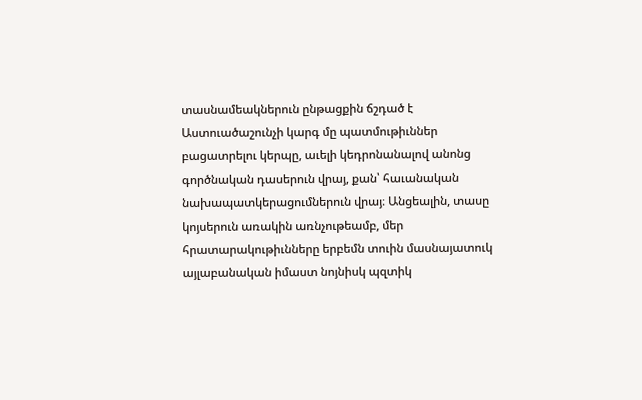տասնամեակներուն ընթացքին ճշդած է Աստուածաշունչի կարգ մը պատմութիւններ բացատրելու կերպը, աւելի կեդրոնանալով անոնց գործնական դասերուն վրայ, քան՝ հաւանական նախապատկերացումներուն վրայ։ Անցեալին, տասը կոյսերուն առակին առնչութեամբ, մեր հրատարակութիւնները երբեմն տուին մասնայատուկ այլաբանական իմաստ նոյնիսկ պզտիկ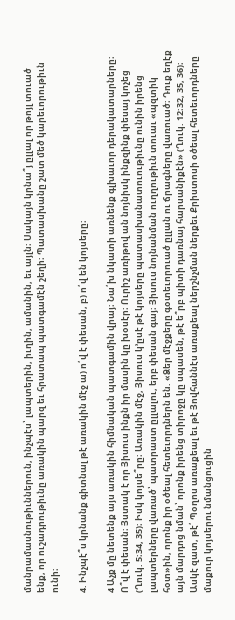մանրամասնութիւններուն, ինչպէս՝ լապտերին, իւղին, ամանին, եւ այլն։ Սակայն կրնա՞յ ըլլալ որ թոյլ տուած ենք, որ ուշադրութիւնը առակին պարզ եւ հրատապ պատգամէն շեղի։ Պատասխանը շատ մեծ կարեւորութիւն ունի։

4. Ինչպէ՞ս կրնանք գիտնալ թէ առակին մէջ ա) ո՛վ է փեսան, բ) ո՛վ են կոյսերը։

4 Աչք մը նետենք այս առակին հիմնական պատգամին վրայ։ Նա՛խ նկատի առնենք գլխաւոր դերակատարները։ Ո՞վ է փեսան։ Յստակ է որ Յիսուս ինքն իր մասին կը խօսէր։ Ուրիշ առիթով ան նոյնիսկ ինքզինք փեսայ կոչեց (Ղուկ. 5։34, 35)։ Իսկ կոյսե՞րը։ Առակին մէջ, Յիսուս կ’ըսէ թէ կոյսերը պատասխանատուութիւնը ունին իրենց լապտերները վառած՝ պատրաստ ըլլալու, երբ փեսան գայ։ Յիսուս նոյնանման ուղղութիւն տուաւ «պզտիկ հօտ»ին, որոնք իր օծեալ հետեւորդներն են. «Ձեր մէջքերը գօտեւորուած ըլլան ու ճրագները վառուած։ Դուք եղէք այն մարդոց նման՝ որոնք իրենց տիրոջը կը սպասեն, թէ ե՞րբ պիտի դառնայ հարսանիքէն» (Ղուկ. 12։32, 35, 36)։ Ասկէ զատ, թէ՛ Պօղոս առաքեալ եւ թէ Յովհաննէս առաքեալ ներշնչման ներքեւ Քրիստոսի օծեալ հետեւորդները մաքուր կոյսերու նմանցուցին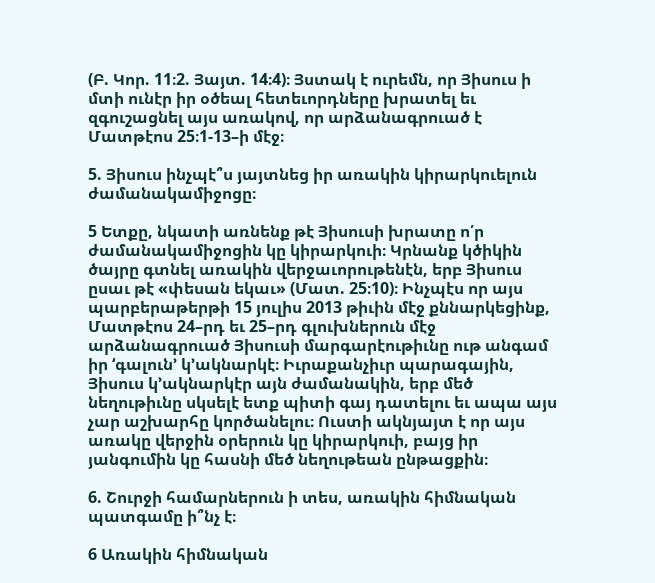(Բ. Կոր. 11։2. Յայտ. 14։4)։ Յստակ է ուրեմն, որ Յիսուս ի մտի ունէր իր օծեալ հետեւորդները խրատել եւ զգուշացնել այս առակով, որ արձանագրուած է Մատթէոս 25։1-13–ի մէջ։

5. Յիսուս ինչպէ՞ս յայտնեց իր առակին կիրարկուելուն ժամանակամիջոցը։

5 Ետքը, նկատի առնենք թէ Յիսուսի խրատը ո՛ր ժամանակամիջոցին կը կիրարկուի։ Կրնանք կծիկին ծայրը գտնել առակին վերջաւորութենէն, երբ Յիսուս ըսաւ թէ «փեսան եկաւ» (Մատ. 25։10)։ Ինչպէս որ այս պարբերաթերթի 15 յուլիս 2013 թիւին մէջ քննարկեցինք, Մատթէոս 24–րդ եւ 25–րդ գլուխներուն մէջ արձանագրուած Յիսուսի մարգարէութիւնը ութ անգամ իր ‘գալուն’ կ’ակնարկէ։ Իւրաքանչիւր պարագային, Յիսուս կ’ակնարկէր այն ժամանակին, երբ մեծ նեղութիւնը սկսելէ ետք պիտի գայ դատելու եւ ապա այս չար աշխարհը կործանելու։ Ուստի ակնյայտ է որ այս առակը վերջին օրերուն կը կիրարկուի, բայց իր յանգումին կը հասնի մեծ նեղութեան ընթացքին։

6. Շուրջի համարներուն ի տես, առակին հիմնական պատգամը ի՞նչ է։

6 Առակին հիմնական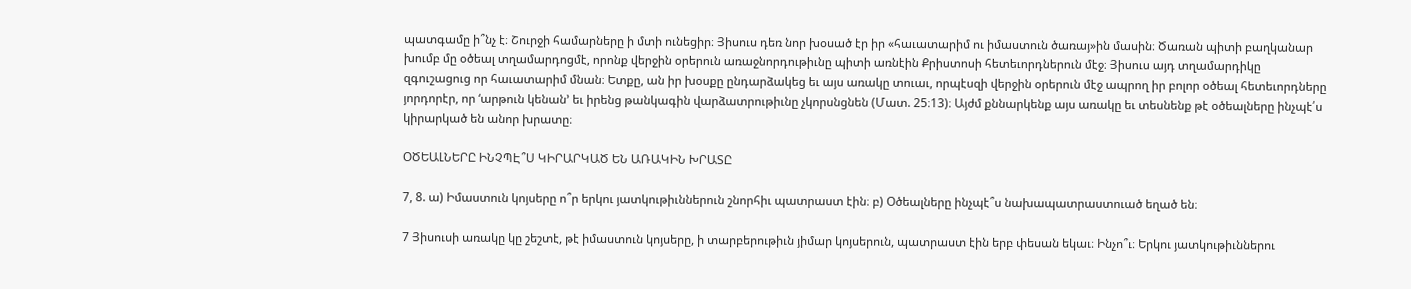պատգամը ի՞նչ է։ Շուրջի համարները ի մտի ունեցիր։ Յիսուս դեռ նոր խօսած էր իր «հաւատարիմ ու իմաստուն ծառայ»ին մասին։ Ծառան պիտի բաղկանար խումբ մը օծեալ տղամարդոցմէ, որոնք վերջին օրերուն առաջնորդութիւնը պիտի առնէին Քրիստոսի հետեւորդներուն մէջ։ Յիսուս այդ տղամարդիկը զգուշացուց որ հաւատարիմ մնան։ Ետքը, ան իր խօսքը ընդարձակեց եւ այս առակը տուաւ, որպէսզի վերջին օրերուն մէջ ապրող իր բոլոր օծեալ հետեւորդները յորդորէր, որ ‘արթուն կենան’ եւ իրենց թանկագին վարձատրութիւնը չկորսնցնեն (Մատ. 25։13)։ Այժմ քննարկենք այս առակը եւ տեսնենք թէ օծեալները ինչպէ՛ս կիրարկած են անոր խրատը։

ՕԾԵԱԼՆԵՐԸ ԻՆՉՊԷ՞Ս ԿԻՐԱՐԿԱԾ ԵՆ ԱՌԱԿԻՆ ԽՐԱՏԸ

7, 8. ա) Իմաստուն կոյսերը ո՞ր երկու յատկութիւններուն շնորհիւ պատրաստ էին։ բ) Օծեալները ինչպէ՞ս նախապատրաստուած եղած են։

7 Յիսուսի առակը կը շեշտէ, թէ իմաստուն կոյսերը, ի տարբերութիւն յիմար կոյսերուն, պատրաստ էին երբ փեսան եկաւ։ Ինչո՞ւ։ Երկու յատկութիւններու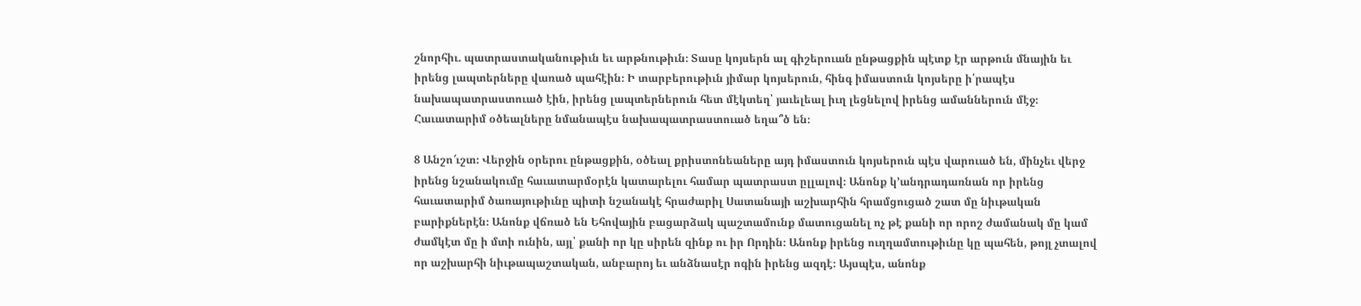շնորհիւ. պատրաստականութիւն եւ արթնութիւն։ Տասը կոյսերն ալ գիշերուան ընթացքին պէտք էր արթուն մնային եւ իրենց լապտերները վառած պահէին։ Ի տարբերութիւն յիմար կոյսերուն, հինգ իմաստուն կոյսերը ի՛րապէս նախապատրաստուած էին, իրենց լապտերներուն հետ մէկտեղ՝ յաւելեալ իւղ լեցնելով իրենց ամաններուն մէջ։ Հաւատարիմ օծեալները նմանապէս նախապատրաստուած եղա՞ծ են։

8 Անշո՜ւշտ։ Վերջին օրերու ընթացքին, օծեալ քրիստոնեաները այդ իմաստուն կոյսերուն պէս վարուած են, մինչեւ վերջ իրենց նշանակումը հաւատարմօրէն կատարելու համար պատրաստ ըլլալով։ Անոնք կ’անդրադառնան որ իրենց հաւատարիմ ծառայութիւնը պիտի նշանակէ հրաժարիլ Սատանայի աշխարհին հրամցուցած շատ մը նիւթական բարիքներէն։ Անոնք վճռած են Եհովային բացարձակ պաշտամունք մատուցանել ոչ թէ քանի որ որոշ ժամանակ մը կամ ժամկէտ մը ի մտի ունին, այլ՝ քանի որ կը սիրեն զինք ու իր Որդին։ Անոնք իրենց ուղղամտութիւնը կը պահեն, թոյլ չտալով որ աշխարհի նիւթապաշտական, անբարոյ եւ անձնասէր ոգին իրենց ազդէ։ Այսպէս, անոնք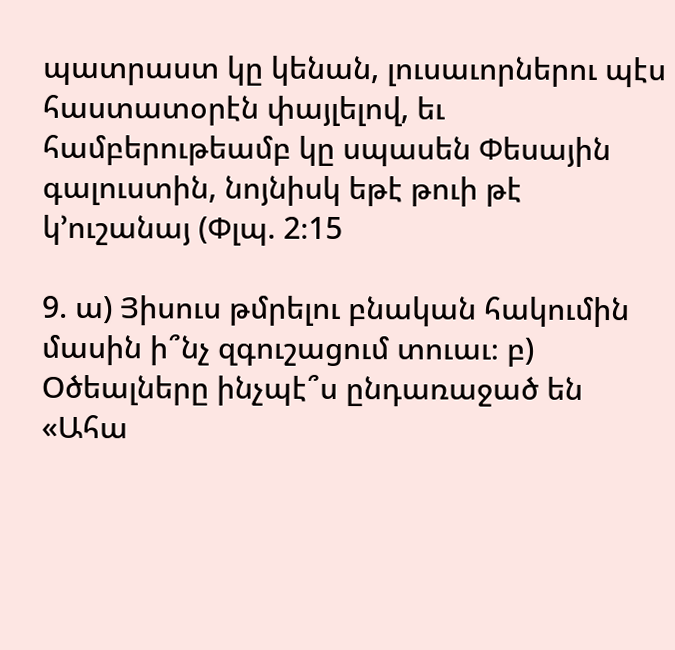պատրաստ կը կենան, լուսաւորներու պէս հաստատօրէն փայլելով, եւ համբերութեամբ կը սպասեն Փեսային գալուստին, նոյնիսկ եթէ թուի թէ կ’ուշանայ (Փլպ. 2։15

9. ա) Յիսուս թմրելու բնական հակումին մասին ի՞նչ զգուշացում տուաւ։ բ) Օծեալները ինչպէ՞ս ընդառաջած են «Ահա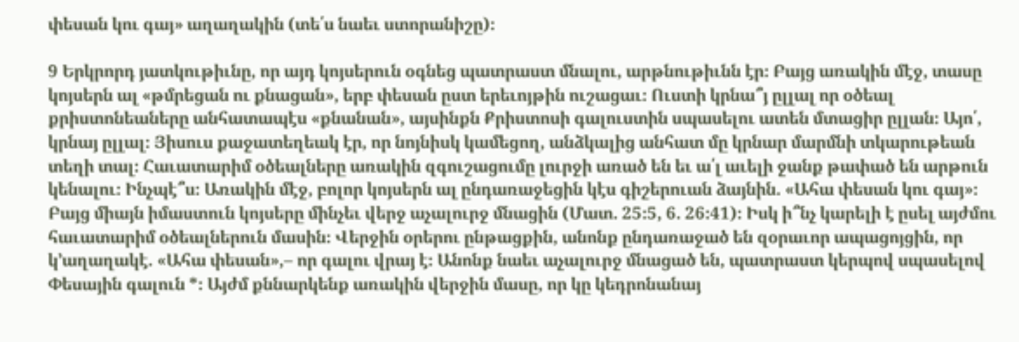փեսան կու գայ» աղաղակին (տե՛ս նաեւ ստորանիշը)։

9 Երկրորդ յատկութիւնը, որ այդ կոյսերուն օգնեց պատրաստ մնալու, արթնութիւնն էր։ Բայց առակին մէջ, տասը կոյսերն ալ «թմրեցան ու քնացան», երբ փեսան ըստ երեւոյթին ուշացաւ։ Ուստի կրնա՞յ ըլլալ որ օծեալ քրիստոնեաները անհատապէս «քնանան», այսինքն Քրիստոսի գալուստին սպասելու ատեն մտացիր ըլլան։ Այո՛, կրնայ ըլլալ։ Յիսուս քաջատեղեակ էր, որ նոյնիսկ կամեցող, անձկալից անհատ մը կրնար մարմնի տկարութեան տեղի տալ։ Հաւատարիմ օծեալները առակին զգուշացումը լուրջի առած են եւ ա՛լ աւելի ջանք թափած են արթուն կենալու։ Ինչպէ՞ս։ Առակին մէջ, բոլոր կոյսերն ալ ընդառաջեցին կէս գիշերուան ձայնին. «Ահա փեսան կու գայ»։ Բայց միայն իմաստուն կոյսերը մինչեւ վերջ աչալուրջ մնացին (Մատ. 25։5, 6. 26։41)։ Իսկ ի՞նչ կարելի է ըսել այժմու հաւատարիմ օծեալներուն մասին։ Վերջին օրերու ընթացքին, անոնք ընդառաջած են զօրաւոր ապացոյցին, որ կ’աղաղակէ. «Ահա փեսան»,– որ գալու վրայ է։ Անոնք նաեւ աչալուրջ մնացած են, պատրաստ կերպով սպասելով Փեսային գալուն *։ Այժմ քննարկենք առակին վերջին մասը, որ կը կեդրոնանայ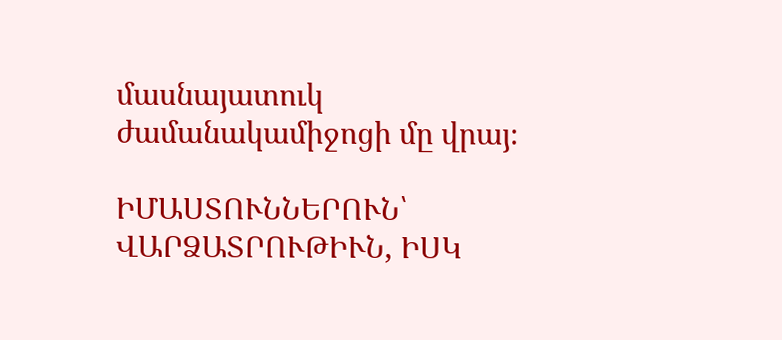մասնայատուկ ժամանակամիջոցի մը վրայ։

ԻՄԱՍՏՈՒՆՆԵՐՈՒՆ՝ ՎԱՐՁԱՏՐՈՒԹԻՒՆ, ԻՍԿ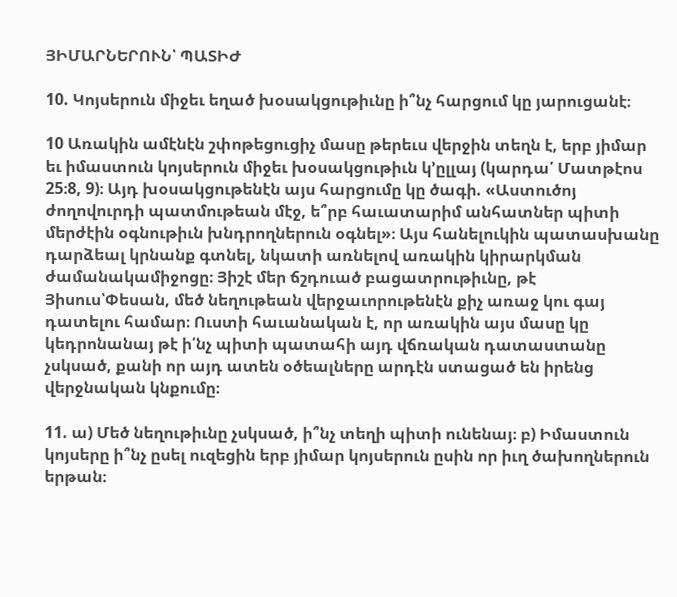ՅԻՄԱՐՆԵՐՈՒՆ՝ ՊԱՏԻԺ

10. Կոյսերուն միջեւ եղած խօսակցութիւնը ի՞նչ հարցում կը յարուցանէ։

10 Առակին ամէնէն շփոթեցուցիչ մասը թերեւս վերջին տեղն է, երբ յիմար եւ իմաստուն կոյսերուն միջեւ խօսակցութիւն կ’ըլլայ (կարդա՛ Մատթէոս 25։8, 9)։ Այդ խօսակցութենէն այս հարցումը կը ծագի. «Աստուծոյ ժողովուրդի պատմութեան մէջ, ե՞րբ հաւատարիմ անհատներ պիտի մերժէին օգնութիւն խնդրողներուն օգնել»։ Այս հանելուկին պատասխանը դարձեալ կրնանք գտնել, նկատի առնելով առակին կիրարկման ժամանակամիջոցը։ Յիշէ մեր ճշդուած բացատրութիւնը, թէ Յիսուս՝Փեսան, մեծ նեղութեան վերջաւորութենէն քիչ առաջ կու գայ դատելու համար։ Ուստի հաւանական է, որ առակին այս մասը կը կեդրոնանայ թէ ի՛նչ պիտի պատահի այդ վճռական դատաստանը չսկսած, քանի որ այդ ատեն օծեալները արդէն ստացած են իրենց վերջնական կնքումը։

11. ա) Մեծ նեղութիւնը չսկսած, ի՞նչ տեղի պիտի ունենայ։ բ) Իմաստուն կոյսերը ի՞նչ ըսել ուզեցին երբ յիմար կոյսերուն ըսին որ իւղ ծախողներուն երթան։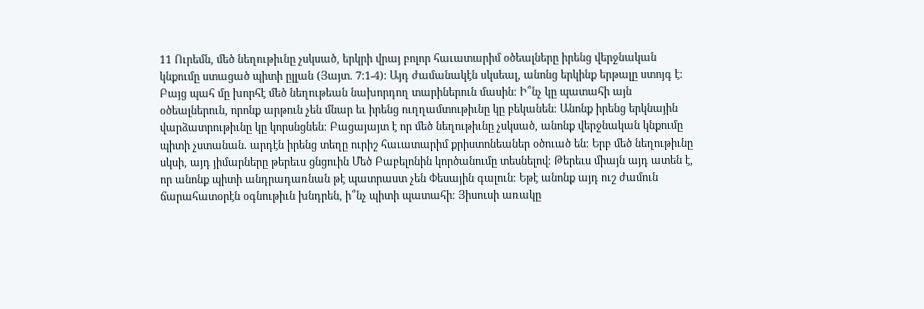11 Ուրեմն, մեծ նեղութիւնը չսկսած, երկրի վրայ բոլոր հաւատարիմ օծեալները իրենց վերջնական կնքումը ստացած պիտի ըլլան (Յայտ. 7։1-4)։ Այդ ժամանակէն սկսեալ, անոնց երկինք երթալը ստոյգ է։ Բայց պահ մը խորհէ մեծ նեղութեան նախորդող տարիներուն մասին։ Ի՞նչ կը պատահի այն օծեալներուն, որոնք արթուն չեն մնար եւ իրենց ուղղամտութիւնը կը բեկանեն։ Անոնք իրենց երկնային վարձատրութիւնը կը կորսնցնեն։ Բացայայտ է որ մեծ նեղութիւնը չսկսած, անոնք վերջնական կնքումը պիտի չստանան. արդէն իրենց տեղը ուրիշ հաւատարիմ քրիստոնեաներ օծուած են։ Երբ մեծ նեղութիւնը սկսի, այդ յիմարները թերեւս ցնցուին Մեծ Բաբելոնին կործանումը տեսնելով։ Թերեւս միայն այդ ատեն է, որ անոնք պիտի անդրադառնան թէ պատրաստ չեն Փեսային գալուն։ Եթէ անոնք այդ ուշ ժամուն ճարահատօրէն օգնութիւն խնդրեն, ի՞նչ պիտի պատահի։ Յիսուսի առակը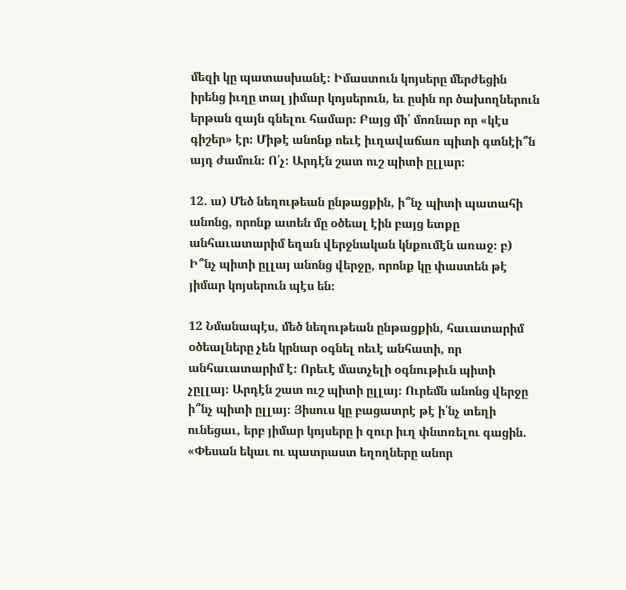մեզի կը պատասխանէ։ Իմաստուն կոյսերը մերժեցին իրենց իւղը տալ յիմար կոյսերուն, եւ ըսին որ ծախողներուն երթան զայն գնելու համար։ Բայց մի՛ մոռնար որ «կէս գիշեր» էր։ Միթէ անոնք ոեւէ իւղավաճառ պիտի գտնէի՞ն այդ ժամուն։ Ո՛չ։ Արդէն շատ ուշ պիտի ըլլար։

12. ա) Մեծ նեղութեան ընթացքին, ի՞նչ պիտի պատահի անոնց, որոնք ատեն մը օծեալ էին բայց ետքը անհաւատարիմ եղան վերջնական կնքումէն առաջ։ բ) Ի՞նչ պիտի ըլլայ անոնց վերջը, որոնք կը փաստեն թէ յիմար կոյսերուն պէս են։

12 Նմանապէս, մեծ նեղութեան ընթացքին, հաւատարիմ օծեալները չեն կրնար օգնել ոեւէ անհատի, որ անհաւատարիմ է։ Որեւէ մատչելի օգնութիւն պիտի չըլլայ։ Արդէն շատ ուշ պիտի ըլլայ։ Ուրեմն անոնց վերջը ի՞նչ պիտի ըլլայ։ Յիսուս կը բացատրէ թէ ի՛նչ տեղի ունեցաւ, երբ յիմար կոյսերը ի զուր իւղ փնտռելու գացին. «Փեսան եկաւ ու պատրաստ եղողները անոր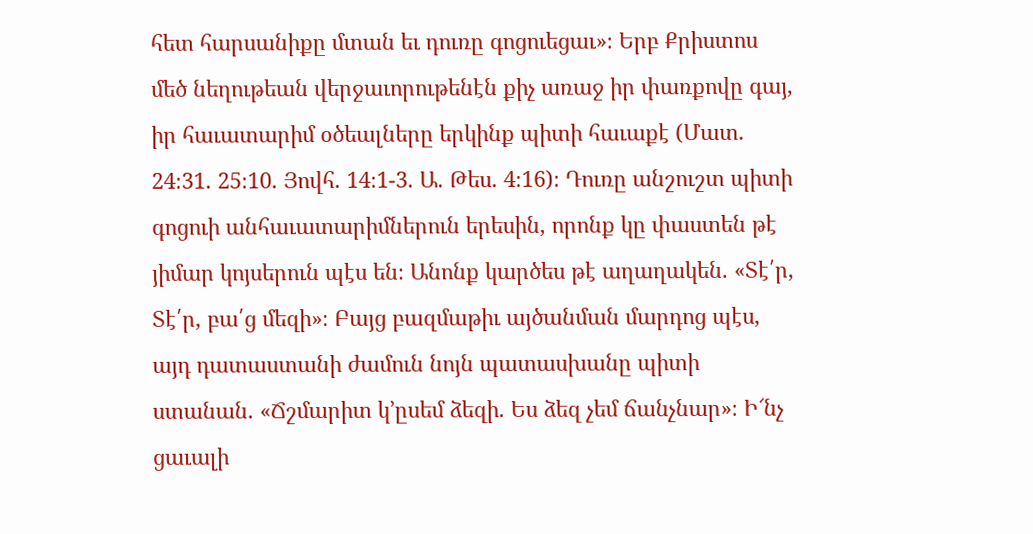հետ հարսանիքը մտան եւ դուռը գոցուեցաւ»։ Երբ Քրիստոս մեծ նեղութեան վերջաւորութենէն քիչ առաջ իր փառքովը գայ, իր հաւատարիմ օծեալները երկինք պիտի հաւաքէ (Մատ. 24։31. 25։10. Յովհ. 14։1-3. Ա. Թես. 4։16)։ Դուռը անշուշտ պիտի գոցուի անհաւատարիմներուն երեսին, որոնք կը փաստեն թէ յիմար կոյսերուն պէս են։ Անոնք կարծես թէ աղաղակեն. «Տէ՛ր, Տէ՛ր, բա՛ց մեզի»։ Բայց բազմաթիւ այծանման մարդոց պէս, այդ դատաստանի ժամուն նոյն պատասխանը պիտի ստանան. «Ճշմարիտ կ’ըսեմ ձեզի. Ես ձեզ չեմ ճանչնար»։ Ի՜նչ ցաւալի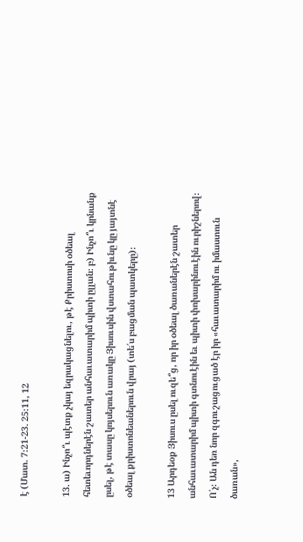է (Մատ. 7։21-23. 25։11, 12

13. ա) Ինչո՞ւ պէտք չկայ եզրակացնելու, թէ Քրիստոսի օծեալ հետեւորդներէն շատեր անհաւատարիմ պիտի ըլլան։ բ) Ինչո՞ւ կրնանք ըսել, թէ տասը կոյսերուն առակը Յիսուսին վստահութիւնը կը յայտնէ օծեալ քրիստոնեաներուն վրայ (տե՛ս բացման պատկերը)։

13 Արդեօք Յիսուս ըսել ուզե՞ց, որ իր օծեալ ծառաներէն շատեր անհաւատարիմ պիտի գտնուէին եւ պիտի փոխարինուէին ուրիշներով։ Ո՛չ։ Ան դեռ նոր զգուշացուցած էր իր «հաւատարիմ ու իմաստուն ծառան»,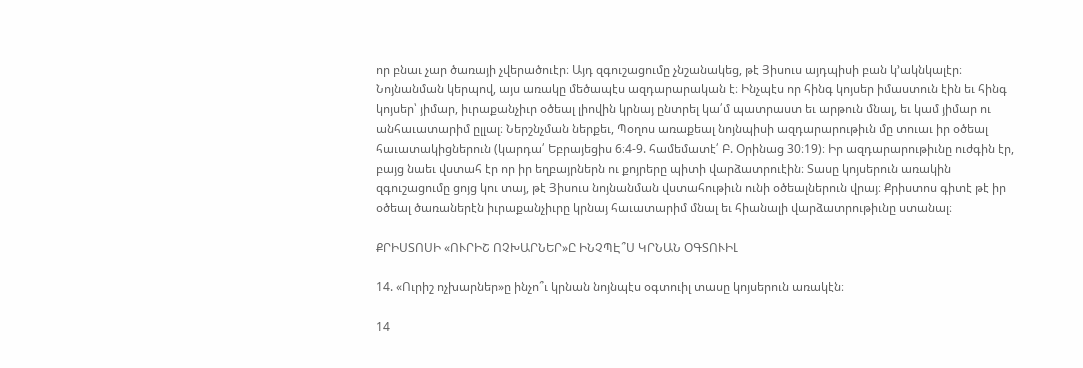որ բնաւ չար ծառայի չվերածուէր։ Այդ զգուշացումը չնշանակեց, թէ Յիսուս այդպիսի բան կ’ակնկալէր։ Նոյնանման կերպով, այս առակը մեծապէս ազդարարական է։ Ինչպէս որ հինգ կոյսեր իմաստուն էին եւ հինգ կոյսեր՝ յիմար, իւրաքանչիւր օծեալ լիովին կրնայ ընտրել կա՛մ պատրաստ եւ արթուն մնալ, եւ կամ յիմար ու անհաւատարիմ ըլլալ։ Ներշնչման ներքեւ, Պօղոս առաքեալ նոյնպիսի ազդարարութիւն մը տուաւ իր օծեալ հաւատակիցներուն (կարդա՛ Եբրայեցիս 6։4-9. համեմատէ՛ Բ. Օրինաց 30։19)։ Իր ազդարարութիւնը ուժգին էր, բայց նաեւ վստահ էր որ իր եղբայրներն ու քոյրերը պիտի վարձատրուէին։ Տասը կոյսերուն առակին զգուշացումը ցոյց կու տայ, թէ Յիսուս նոյնանման վստահութիւն ունի օծեալներուն վրայ։ Քրիստոս գիտէ թէ իր օծեալ ծառաներէն իւրաքանչիւրը կրնայ հաւատարիմ մնալ եւ հիանալի վարձատրութիւնը ստանալ։

ՔՐԻՍՏՈՍԻ «ՈՒՐԻՇ ՈՉԽԱՐՆԵՐ»Ը ԻՆՉՊԷ՞Ս ԿՐՆԱՆ ՕԳՏՈՒԻԼ

14. «Ուրիշ ոչխարներ»ը ինչո՞ւ կրնան նոյնպէս օգտուիլ տասը կոյսերուն առակէն։

14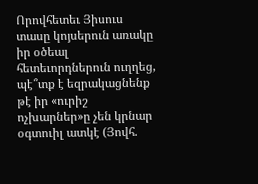Որովհետեւ Յիսուս տասը կոյսերուն առակը իր օծեալ հետեւորդներուն ուղղեց, պէ՞տք է եզրակացնենք թէ իր «ուրիշ ոչխարներ»ը չեն կրնար օգտուիլ ատկէ (Յովհ.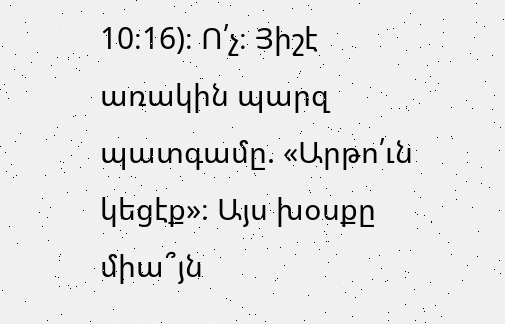10։16)։ Ո՛չ։ Յիշէ առակին պարզ պատգամը. «Արթո՛ւն կեցէք»։ Այս խօսքը միա՞յն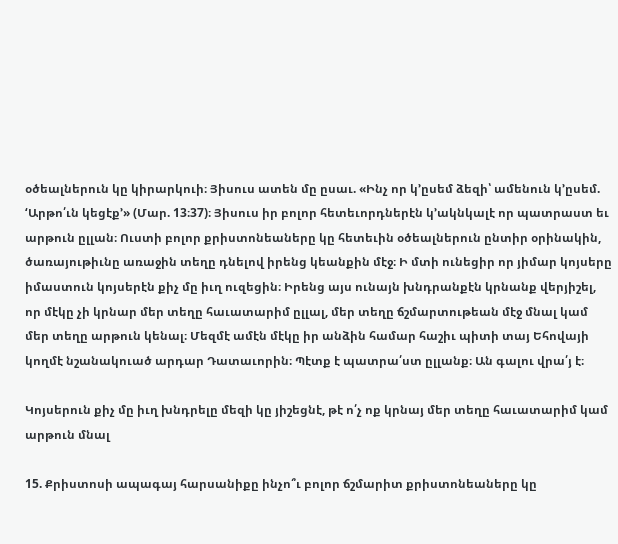օծեալներուն կը կիրարկուի։ Յիսուս ատեն մը ըսաւ. «Ինչ որ կ’ըսեմ ձեզի՝ ամենուն կ’ըսեմ. ‘Արթո՛ւն կեցէք’» (Մար. 13։37)։ Յիսուս իր բոլոր հետեւորդներէն կ’ակնկալէ որ պատրաստ եւ արթուն ըլլան։ Ուստի բոլոր քրիստոնեաները կը հետեւին օծեալներուն ընտիր օրինակին, ծառայութիւնը առաջին տեղը դնելով իրենց կեանքին մէջ։ Ի մտի ունեցիր որ յիմար կոյսերը իմաստուն կոյսերէն քիչ մը իւղ ուզեցին։ Իրենց այս ունայն խնդրանքէն կրնանք վերյիշել, որ մէկը չի կրնար մեր տեղը հաւատարիմ ըլլալ, մեր տեղը ճշմարտութեան մէջ մնալ կամ մեր տեղը արթուն կենալ։ Մեզմէ ամէն մէկը իր անձին համար հաշիւ պիտի տայ Եհովայի կողմէ նշանակուած արդար Դատաւորին։ Պէտք է պատրա՛ստ ըլլանք։ Ան գալու վրա՛յ է։

Կոյսերուն քիչ մը իւղ խնդրելը մեզի կը յիշեցնէ, թէ ո՛չ ոք կրնայ մեր տեղը հաւատարիմ կամ արթուն մնալ

15. Քրիստոսի ապագայ հարսանիքը ինչո՞ւ բոլոր ճշմարիտ քրիստոնեաները կը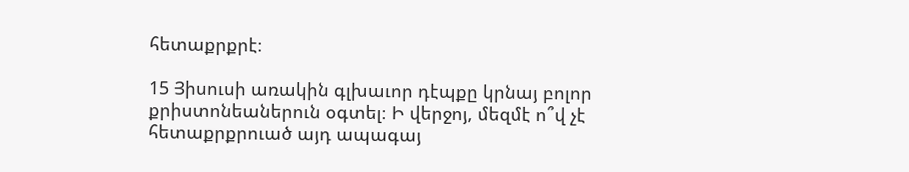հետաքրքրէ։

15 Յիսուսի առակին գլխաւոր դէպքը կրնայ բոլոր քրիստոնեաներուն օգտել։ Ի վերջոյ, մեզմէ ո՞վ չէ հետաքրքրուած այդ ապագայ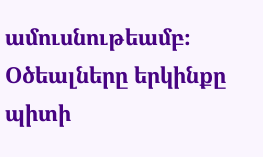ամուսնութեամբ։ Օծեալները երկինքը պիտի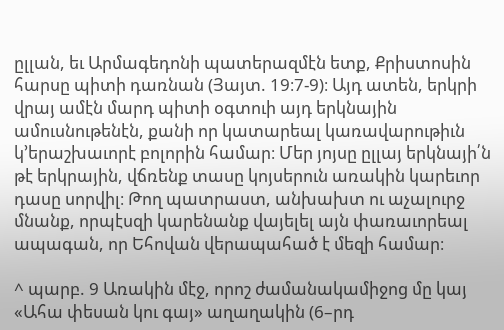ըլլան, եւ Արմագեդոնի պատերազմէն ետք, Քրիստոսին հարսը պիտի դառնան (Յայտ. 19։7-9)։ Այդ ատեն, երկրի վրայ ամէն մարդ պիտի օգտուի այդ երկնային ամուսնութենէն, քանի որ կատարեալ կառավարութիւն կ’երաշխաւորէ բոլորին համար։ Մեր յոյսը ըլլայ երկնայի՛ն թէ երկրային, վճռենք տասը կոյսերուն առակին կարեւոր դասը սորվիլ։ Թող պատրաստ, անխախտ ու աչալուրջ մնանք, որպէսզի կարենանք վայելել այն փառաւորեալ ապագան, որ Եհովան վերապահած է մեզի համար։

^ պարբ. 9 Առակին մէջ, որոշ ժամանակամիջոց մը կայ «Ահա փեսան կու գայ» աղաղակին (6–րդ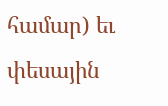համար) եւ փեսային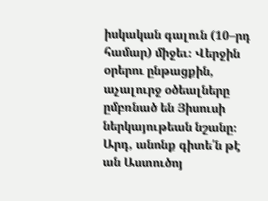իսկական գալուն (10–րդ համար) միջեւ։ Վերջին օրերու ընթացքին, աչալուրջ օծեալները ըմբռնած են Յիսուսի ներկայութեան նշանը։ Արդ, անոնք գիտե՛ն թէ ան Աստուծոյ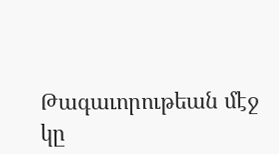Թագաւորութեան մէջ կը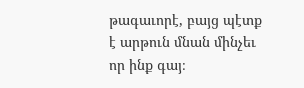թագաւորէ, բայց պէտք է արթուն մնան մինչեւ որ ինք գայ։